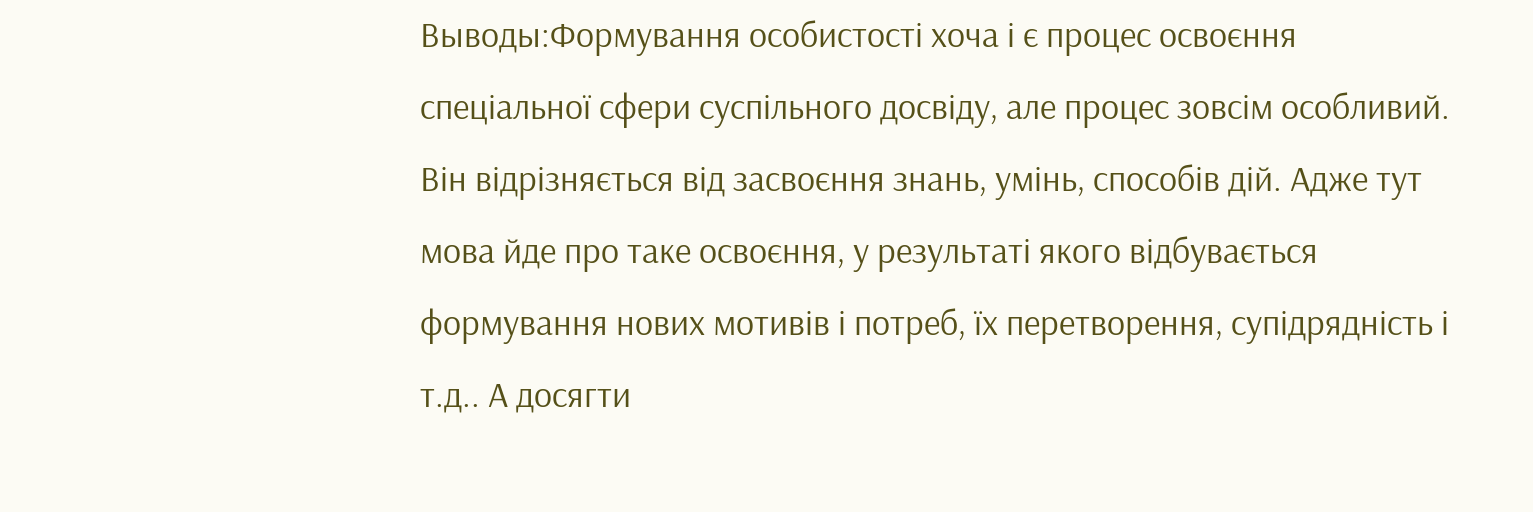Выводы:Формування особистості хоча і є процес освоєння спеціальної сфери суспільного досвіду, але процес зовсім особливий. Він відрізняється від засвоєння знань, умінь, способів дій. Адже тут мова йде про таке освоєння, у результаті якого відбувається формування нових мотивів і потреб, їх перетворення, супідрядність і т.д.. А досягти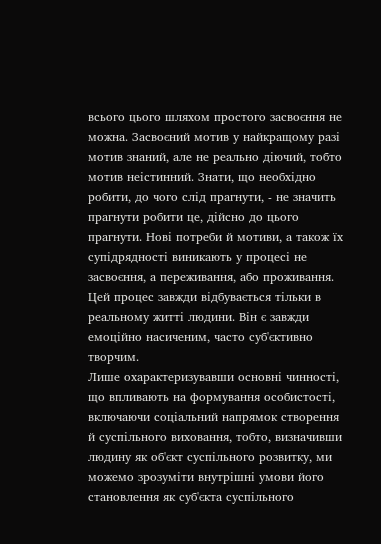всього цього шляхом простого засвоєння не можна. Засвоєний мотив у найкращому разі мотив знаний, але не реально діючий, тобто мотив неістинний. Знати, що необхідно робити, до чого слід прагнути, - не значить прагнути робити це, дійсно до цього прагнути. Нові потреби й мотиви, а також їх супідрядності виникають у процесі не засвоєння, а переживання, або проживання. Цей процес завжди відбувається тільки в реальному житті людини. Він є завжди емоційно насиченим, часто суб'єктивно творчим.
Лише охарактеризувавши основні чинності, що впливають на формування особистості, включаючи соціальний напрямок створення й суспільного виховання, тобто, визначивши людину як об'єкт суспільного розвитку, ми можемо зрозуміти внутрішні умови його становлення як суб'єкта суспільного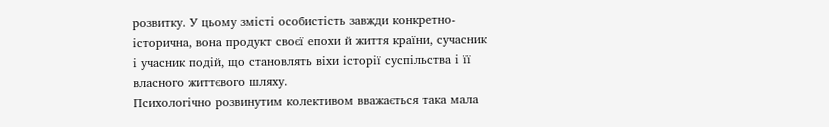розвитку. У цьому змісті особистість завжди конкретно-історична, вона продукт своєї епохи й життя країни, сучасник і учасник подій, що становлять віхи історії суспільства і її власного життєвого шляху.
Психологічно розвинутим колективом вважається така мала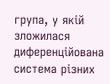група, у якій зложилася диференційована система різних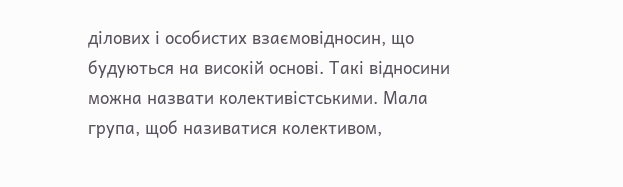ділових і особистих взаємовідносин, що будуються на високій основі. Такі відносини можна назвати колективістськими. Мала група, щоб називатися колективом,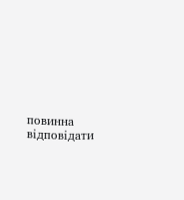повинна відповідати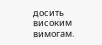досить високим вимогам.